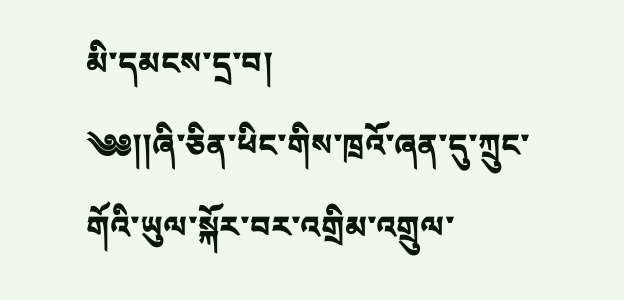མི་དམངས་དྲ་བ།
༄༅།།ཞི་ཅིན་ཕིང་གིས་ཁྲའོ་ཞན་དུ་ཀྲུང་གོའི་ཡུལ་སྐོར་བར་འགྲིམ་འགྲུལ་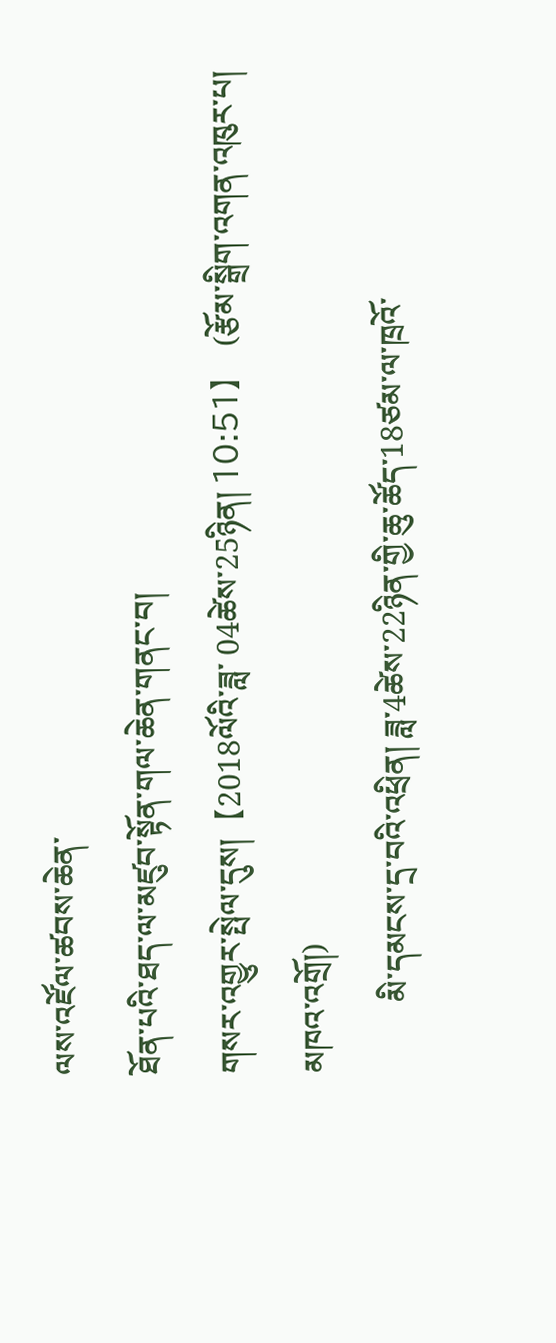ལས་འཛོལ་ཚབས་ཆེན་
ཐོན་པའི་ཐད་ལ་མཛུབ་སྟོན་གལ་ཆེན་གནང་བ།
གསར་འགྱུར་སྤེལ་དུས།  【2018ལོའི་ཟླ་ 04ཚེས་25ཉིན། 10:51】   (རྩོམ་སྒྲིག་འགན་འཁུར་པ། མཁའ་འགྲོ།)
         མི་དམངས་དྲ་བའི་འཕྲིན། ཟླ་4ཚེས་22ཉིན་གྱི་ཆུ་ཚོད་18ཙམ་ལ་ཁྲའོ་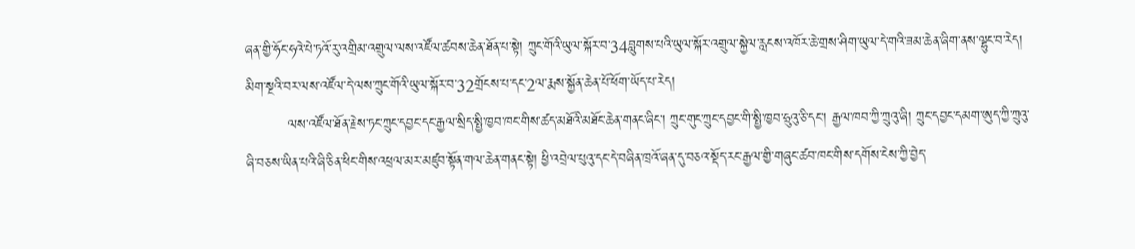ཞན་གྱི་ཧོང་ཧའེ་པེ་ཏའོ་རུ་འགྲིམ་འགྲུལ་ལས་འཛོལ་ཚབས་ཆེན་ཐོན་པ་སྟེ། ཀྲུང་གོའི་ཡུལ་སྐོར་བ་34བླུགས་པའི་ཡུལ་སྐོར་འགྲུལ་སྐྱེལ་རླངས་འཁོར་ཆེ་གྲས་ཤིག་ཡུལ་དེ་གའི་ཟམ་ཆེན་ཞིག་ནས་ལྷུང་བ་རེད། མིག་སྔའི་བར་ལས་འཛོལ་དེ་ལས་ཀྲུང་གོའི་ཡུལ་སྐོར་བ་32གྲོངས་པ་དང་2ལ་རྨས་སྐྱོན་ཆེན་པོ་ཕོག་ཡོད་པ་རེད།
         ལས་འཛོལ་ཐོན་རྗེས་ཏང་ཀྲུང་དབྱང་དང་རྒྱལ་སྲིད་སྤྱི་ཁྱབ་ཁང་གིས་ཚད་མཐོའི་མཐོང་ཆེན་གནང་ཞིང་། ཀྲུང་གུང་ཀྲུང་དབྱང་གི་སྤྱི་ཁྱབ་ཧྲུའུ་ཅི་དང་། རྒྱལ་ཁབ་ཀྱི་ཀྲུའུ་ཞི། ཀྲུང་དབྱང་དམག་ཨུད་ཀྱི་ཀྲུའུ་ཞི་བཅས་ཡིན་པའི་ཞི་ཅིན་ཕིང་གིས་འཕྲལ་མར་མཛུབ་སྟོན་གལ་ཆེན་གནང་སྟེ། ཕྱི་འབྲེལ་པུའུ་དང་དེ་བཞིན་ཁྲའོ་ཞན་དུ་བཅའ་སྡོད་རང་རྒྱལ་གྱི་གཞུང་ཚབ་ཁང་གིས་དགོས་ངེས་ཀྱི་བྱེད་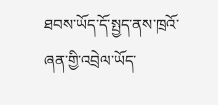ཐབས་ཡོད་དོ་སྤྱད་ནས་ཁྲའོ་ཞན་གྱི་འབྲེལ་ཡོད་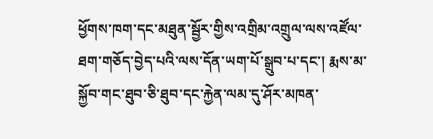ཕྱོགས་ཁག་དང་མཐུན་སྦྱོར་གྱིས་འགྲིམ་འགྲུལ་ལས་འཛོལ་ཐག་གཅོད་བྱེད་པའི་ལས་དོན་ཡག་པོ་སྒྲུབ་པ་དང་། རྨས་མ་སྐྱོབ་གང་ཐུབ་ཅི་ཐུབ་དང་རྐྱེན་ལམ་དུ་ཤོར་མཁན་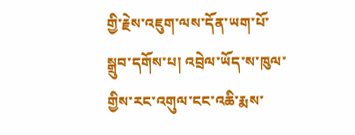གྱི་རྗེས་འཇུག་ལས་དོན་ཡག་པོ་སྒྲུབ་དགོས་པ། འབྲེལ་ཡོད་ས་ཁུལ་གྱིས་རང་འགུལ་ངང་འཆི་རྨས་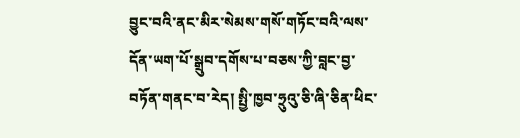བྱུང་བའི་ནང་མིར་སེམས་གསོ་གཏོང་བའི་ལས་དོན་ཡག་པོ་སྒྲུབ་དགོས་པ་བཅས་ཀྱི་བླང་བྱ་བཏོན་གནང་བ་རེད། སྤྱི་ཁྱབ་ཧྲུའུ་ཅི་ཞི་ཅིན་ཕིང་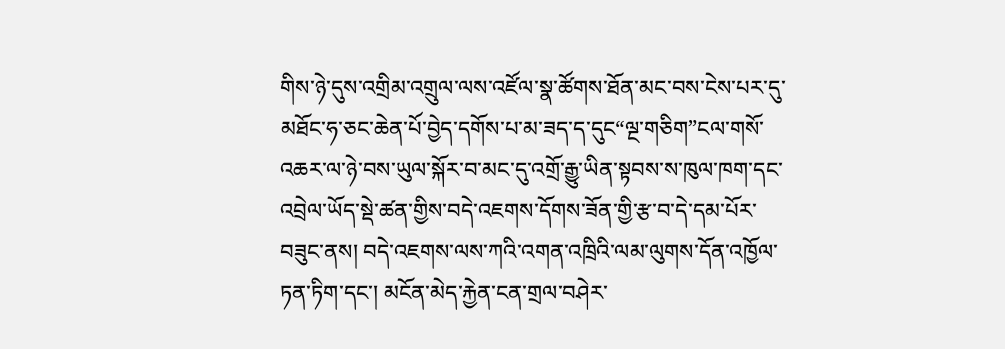གིས་ཉེ་དུས་འགྲིམ་འགྲུལ་ལས་འཛོལ་སྣ་ཚོགས་ཐོན་མང་བས་ངེས་པར་དུ་མཐོང་ཧ་ཅང་ཆེན་པོ་བྱེད་དགོས་པ་མ་ཟད་ད་དུང“ལྔ་གཅིག”ངལ་གསོ་འཆར་ལ་ཉེ་བས་ཡུལ་སྐོར་བ་མང་དུ་འགྲོ་རྒྱུ་ཡིན་སྟབས་ས་ཁུལ་ཁག་དང་འབྲེལ་ཡོད་སྡེ་ཚན་གྱིས་བདེ་འཇགས་དོགས་ཟོན་གྱི་རྩ་བ་དེ་དམ་པོར་བཟུང་ནས། བདེ་འཇགས་ལས་ཀའི་འགན་འཁྲིའི་ལམ་ལུགས་དོན་འཁྱོལ་ཏན་ཏིག་དང་། མངོན་མེད་རྐྱེན་ངན་གྲལ་བཤེར་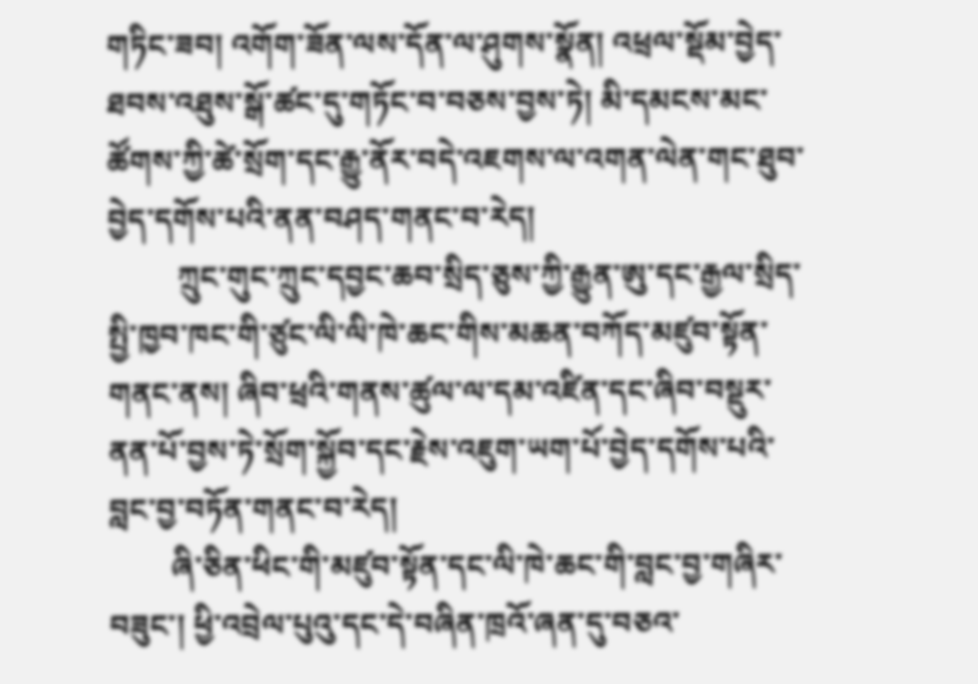གཏིང་ཟབ། འགོག་ཟོན་ལས་དོན་ལ་ཤུགས་སྣོན། འཕྲལ་སྡོམ་བྱེད་ཐབས་འཐུས་སྒོ་ཚང་དུ་གཏོང་བ་བཅས་བྱས་ཏེ། མི་དམངས་མང་ཚོགས་ཀྱི་ཚེ་སྲོག་དང་རྒྱུ་ནོར་བདེ་འཇགས་ལ་འགན་ལེན་གང་ཐུབ་བྱེད་དགོས་པའི་ནན་བཤད་གནང་བ་རེད།
         ཀྲུང་གུང་ཀྲུང་དབྱང་ཆབ་སྲིད་ཅུས་ཀྱི་རྒྱུན་ཨུ་དང་རྒྱལ་སྲིད་སྤྱི་ཁྱབ་ཁང་གི་ཙུང་ལི་ལི་ཁེ་ཆང་གིས་མཆན་བཀོད་མཛུབ་སྟོན་གནང་ནས། ཞིབ་ཕྲའི་གནས་ཚུལ་ལ་དམ་འཛིན་དང་ཞིབ་བསྡུར་ནན་པོ་བྱས་ཏེ་སྲོག་སྐྱོབ་དང་རྗེས་འཇུག་ཡག་པོ་བྱེད་དགོས་པའི་བླང་བྱ་བཏོན་གནང་བ་རེད།
        ཞི་ཅིན་ཕིང་གི་མཛུབ་སྟོན་དང་ལི་ཁེ་ཆང་གི་བླང་བྱ་གཞིར་བཟུང་། ཕྱི་འབྲེལ་པུའུ་དང་དེ་བཞིན་ཁྲའོ་ཞན་དུ་བཅའ་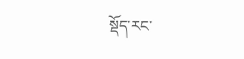སྡོད་རང་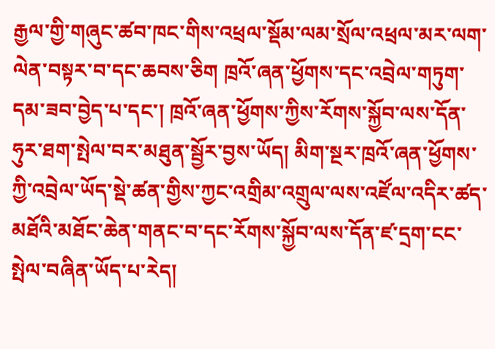རྒྱལ་གྱི་གཞུང་ཚབ་ཁང་གིས་འཕྲལ་སྡོམ་ལམ་སྲོལ་འཕྲལ་མར་ལག་ལེན་བསྟར་བ་དང་ཆབས་ཅིག ཁྲའོ་ཞན་ཕྱོགས་དང་འབྲེལ་གཏུག་དམ་ཟབ་བྱེད་པ་དང་། ཁྲའོ་ཞན་ཕྱོགས་ཀྱིས་རོགས་སྐྱོབ་ལས་དོན་ཧུར་ཐག་སྤེལ་བར་མཐུན་སྦྱོར་བྱས་ཡོད། མིག་སྔར་ཁྲའོ་ཞན་ཕྱོགས་ཀྱི་འབྲེལ་ཡོད་སྡེ་ཚན་གྱིས་ཀྱང་འགྲིམ་འགྲུལ་ལས་འཛོལ་འདིར་ཚད་མཐོའི་མཐོང་ཆེན་གནང་བ་དང་རོགས་སྐྱོབ་ལས་དོན་ཛ་དྲག་ངང་སྤེལ་བཞིན་ཡོད་པ་རེད།